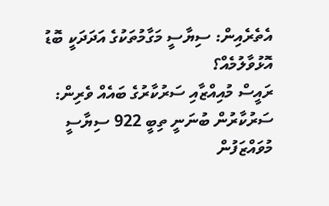އެތެރެއިން: ސިޔާސީ މަގާމުތަކުގެ އަދަދަކީ ބޮޑު އޮޅުވާލުމެއް؟
ރައީސް މުއިއްޒާއި ސަރުކާރުގެ ބައެއް ވެރިން: ސަރުކާރުން ބުނަނީ ތިބީ 922 ސިޔާސީ މުވައްޒަފުން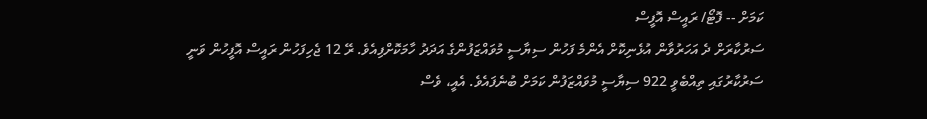ކަމަށް -- ފޮޓޯ/ ރައީސް އޮފީސް
ސަރުކާރަށް ދެ އަހަރުވާން އުޅެނިކޮށް އެންމެ ފަހުން ސިޔާސީ މުވައްޒަފުންގެ އަދަދު ހާމަކޮށްފިއެވެ. ރޭ 12 ޖެހިފަހުން ރައީސް އޮފީހުން ވަނީ ސަރުކާރުގައި ތިއްބެވީ 922 ސިޔާސީ މުވައްޒަފުން ކަމަށް ބުނެފައެވެ. އެއީ، ވެސް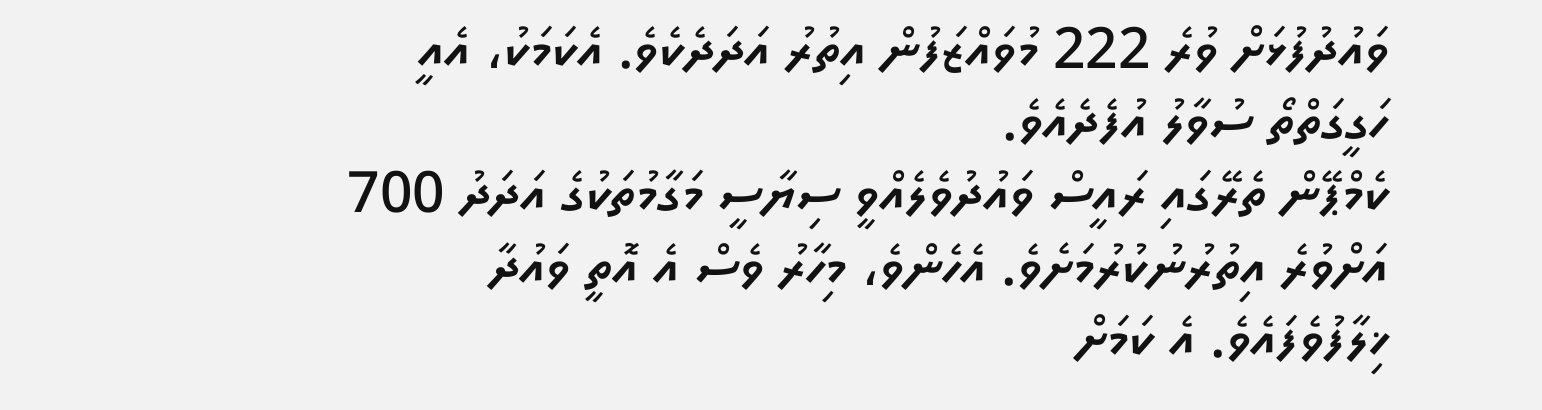ވައުދުފުޅަށް ވުރެ 222 މުވައްޒަފުން އިތުރު އަދަދެކެވެ. އެކަމަކު، އެއީ ހަގީގަތްތޯ ސުވާލު އުފެދެއެވެ.
ކެމްޕޭން ތެރޭގައި ރައީސް ވައުދުވެލެއްވީ ސިޔާސީ މަގާމުތަކުގެ އަދަދު 700 އަށްވުރެ އިތުރުނުކުރުމަށެވެ. އެހެންވެ، މިހާރު ވެސް އެ އޮތީ ވައުދާ ޚިލާފުވެފައެވެ. އެ ކަމަށް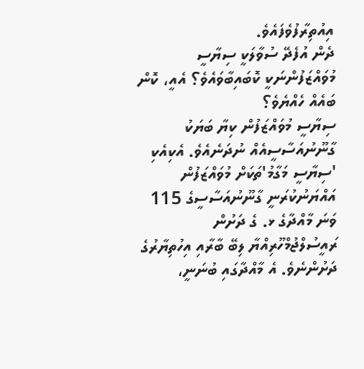އިއުތިރާފުވެފައެވެ.
ދެން އުފެދޭ ސުވާލަކީ ސިޔާސީ މުވައްޒަފުންނަކީ ކޮބައިބާވައެވެ؟ އެއީ، ކޮން ބައެއް ހެއްޔެވެ؟
ސިޔާސީ މުވައްޒަފުން ކިޔާ ބަޔަކު ގާނޫނުއަސާސީއެއް ނުދަނެއެވެ. އެކިއެކި 'ސިޔާސީ މަގާމު'ތަކަށް މުވައްޒަފުން އައްޔަނުކުރަނީ ގާނޫނުއަސާސީގެ 115 ވަނަ މާއްދާގެ ޅ. ގެ ދަށުން ރައީސުލްޖުމްހޫރިއްޔާ ލިބޭ ބާރާއި އިހުތިޔާރުގެ ދަށުންނެވެ. އެ މާއްދާގައި ބުނަނީ،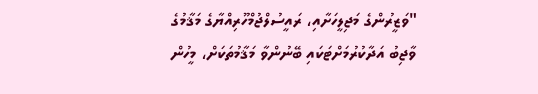"ވަޒީރުންގެ މަޖިލީހަށާއި، ރައީސުލްޖުމްހޫރިއްޔާގެ މަޤާމުގެ ވާޖިބު އަދާކުރުމަށްޓަކައި ބޭނުންވާ މަޤާމުތަކަށް، މީހުން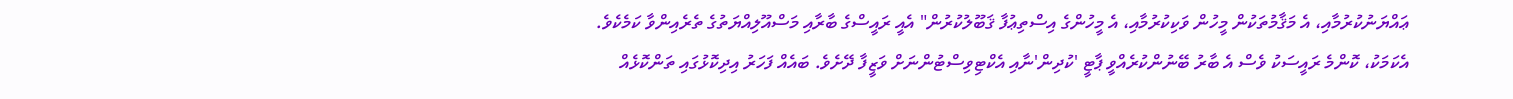ޢައްޔަނުކުރުމާއި، އެ މަޤާމުތަކުން މީހުން ވަކިކުރުމާއި، އެ މީހުންގެ އިސްތިޢުފާ ޤަބޫލުކުރުން" އެއީ ރައީސްގެ ބާރާއި މަސްއޫލިއްޔަތުގެ ތެރެއިންވާ ކަމެކެވެ.
އެކަމަކު، ކޮންމެ ރައީސަކު ވެސް އެ ބާރު ބޭނުންކުރެއްވީ ޕާޓީ 'ކުދިން'ނާއި އެކްޓިވިސްޓުންނަށް ވަޒީފާ ދޭށެވެ. ބައެއް ފަހަރު އިދިކޮޅުގައި ތަންކޮޅެއް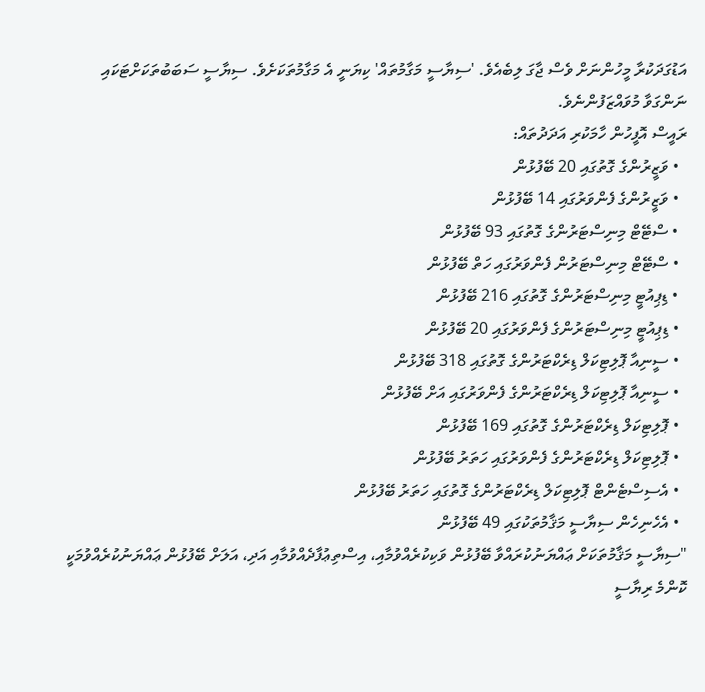އަޑުގަދަކުރާ މީހުންނަށް ވެސް ޖާގަ ލިބެއެވެ. 'ސިޔާސީ މަގާމުތައް' ކިޔަނީ އެ މަގާމުތަކަށެވެ. ސިޔާސީ ސަބަބުތަކަށްޓަކައި ނަންގަވާ މުވައްޒަފުންނެވެ.
ރައީސް އޮފީހުން ހާމަކުރި އަދަދުތައް:
  • ވަޒީރުންގެ ގޮތުގައި 20 ބޭފުޅުން
  • ވަޒީރުންގެ ފެންވަރުގައި 14 ބޭފުޅުން
  • ސްޓޭޓް މިނިސްޓަރުންގެ ގޮތުގައި 93 ބޭފުޅުން
  • ސްޓޭޓް މިނިސްޓަރުން ފެންވަރުގައި ހަތް ބޭފުޅުން
  • ޑިޕިއުޓީ މިނިސްޓަރުންގެ ގޮތުގައި 216 ބޭފުޅުން
  • ޑިޕިއުޓީ މިނިސްޓަރުންގެ ފެންވަރުގައި 20 ބޭފުޅުން
  • ސީނިއާ ޕޮލިޓިކަލް ޑިރެކްޓަރުންގެ ގޮތުގައި 318 ބޭފުޅުން
  • ސީނިއާ ޕޮލިޓިކަލް ޑިރެކްޓަރުންގެ ފެންވަރުގައި އަށް ބޭފުޅުން
  • ޕޮލިޓިކަލް ޑިރެކްޓަރުންގެ ގޮތުގައި 169 ބޭފުޅުން
  • ޕޮލިޓިކަލް ޑިރެކްޓަރުންގެ ފެންވަރުގައި ހަތަރު ބޭފުޅުން
  • އެސިސްޓެންޓް ޕޮލިޓިކަލް ޑިރެކްޓަރުންގެ ގޮތުގައި ހަތަރު ބޭފުޅުން
  • އެހެނިހެން ސިޔާސީ މަޤާމުތަކުގައި 49 ބޭފުޅުން
"ސިޔާސީ މަޤާމުތަކަށް ޢައްޔަނުކުރައްވާ ބޭފުޅުން ވަކިކުރެއްވުމާއި، އިސްތިޢުފާދެއްވުމާއި އަދި، އަލަށް ބޭފުޅުން ޢައްޔަނުކުރެއްވުމަކީ ކޮންމެ ރިޔާސީ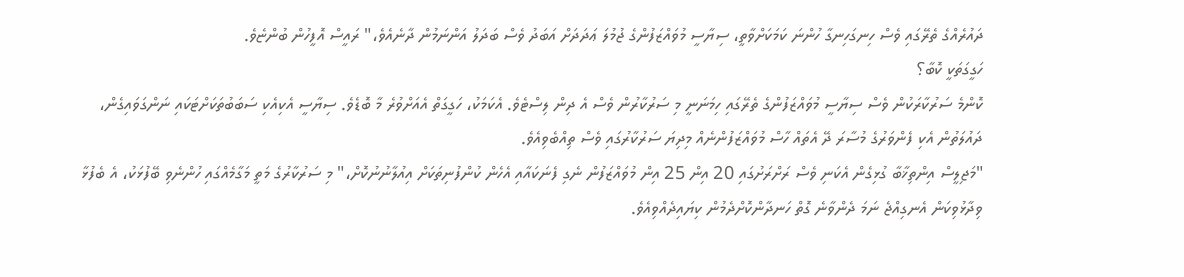ދައުރެއްގެ ތެރޭގައި ވެސް ހިނގަހިނގާ ހުންނަ ކަމަކަށްވާތީ، ސިޔާސީ މުވައްޒަފުންގެ ޖުމުލަ ޢަދަދަށް އަބަދު ވެސް ބަދަލު އަންނަމުން ދާނެއެވެ،" ރައީސް އޮފީހުން ބުންޏެވެ.
ހަގީގަތަކީ ކޮބާ؟
ކޮންމެ ސަރުކާރަކުން ވެސް ސިޔާސީ މުވައްޒަފުންގެ ތެރޭގައި ހިމަނަނީ މި ސަރުކާރުން ވެސް އެ ދިން ލިސްޓެވެ. އެކަމަކު، ހަގީގަތް އެއަށްވުރެ މާ ބޮޑެވެ. ސިޔާސީ އެކިއެކި ސަބަބުތަކަށްޓަކައި ނަންގަވައިގެން، ދައުލަތުން އެކި ފެންވަރުގެ މުސާރަ ދޭ އެތައް ހާސް މުވައްޒަފުންނެއް މިދިޔަ ސަރުކާރުގައި ވެސް ތިއްބެވިއެވެ.
"މަޖިލީސް އިންތިޚާބާ ގުޅިގެން އެކަނި ވެސް ރަށްރަށުގައި 20 އިން 25 އިން މުވައްޒަފުން ނެގި ފެނަކައާއި އެހެން ކުންފުނިތަކަށް އިއުލާނުނުކޮށް،" މި ސަރުކާރުގެ މަތީ މަގާމެއްގައި ހުންނެވި ބޭފުޅަކު، އެ ބެފުޅާ ވިދާޅުވިކަން އެނގިއްޖެ ނަމަ ދެންވާނެ ގޮތް ހަނދާންކޮށްދެމުން ކިޔައިދެއްވިއެވެ.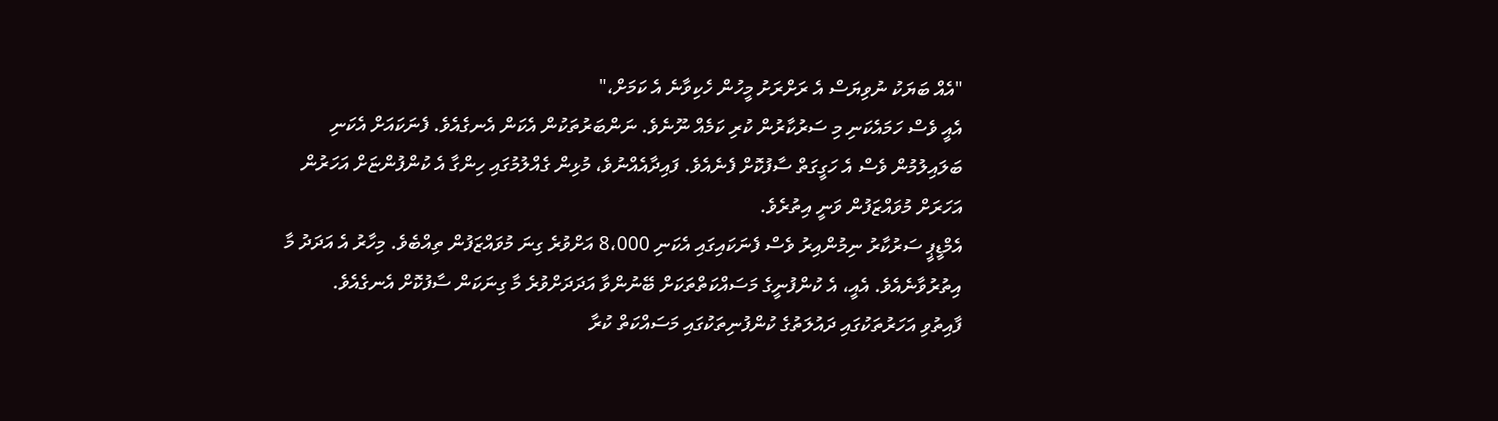"އެއް ބަޔަކު ނުވިޔަސް އެ ރަށްރަށު މީހުން ހެކިވާނެ އެ ކަމަށް،"
އެއީ ވެސް ހަމައެކަނި މި ސަރުކާރުން ކުރި ކަމެއް ނޫނެވެ. ނަންބަރުތަކުން އެކަން އެނގެއެވެ. ފެނަކައަށް އެކަނި ބަލައިލުމުން ވެސް އެ ހަގީގަތް ސާފުކޮށް ފެނެއެވެ. ފައިދާއެއްނުވެ، މުޅިން ގެއްލުމުގައި ހިންގާ އެ ކުންފުންޏަށް އަހަރުން އަހަރަށް މުވައްޒަފުން ވަނީ އިތުރެވެ.
އެމްޑީޕީ ސަރުކާރު ނިމުންއިރު ވެސް ފެނަކައިގައި އެކަނި 8،000 އަށްވުރެ ގިނަ މުވައްޒަފުން ތިއްބެވެ. މިހާރު އެ އަދަދު މާ އިތުރުވާނެއެވެ. އެއީ، އެ ކުންފުނީގެ މަސައްކަތްތަކަށް ބޭނުންވާ އަދަދަށްވުރެ މާ ގިނަކަން ސާފުކޮށް އެނގެއެވެ.
ފާއިތުވި އަހަރުތަކުގައި ދައުލަތުގެ ކުންފުނިތަކުގައި މަސައްކަތް ކުރާ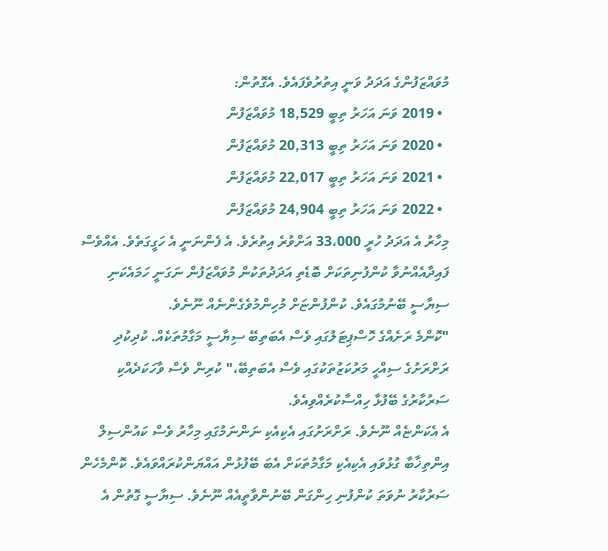މުވައްޒަފުންގެ އަދަދު ވަނީ އިތުރުވެފައެވެ. އެގޮތުން:
  • 2019 ވަނަ އަހަރު ތިބީ 18,529 މުވައްޒަފުން
  • 2020 ވަނަ އަހަރު ތިބީ 20,313 މުވައްޒަފުން
  • 2021 ވަނަ އަހަރު ތިބީ 22,017 މުވައްޒަފުން
  • 2022 ވަނަ އަހަރު ތިބީ 24,904 މުވައްޒަފުން
މިހާރު އެ އަދަދު ހުރީ 33،000 އަށްވުރެ އިތުރެވެ. އެ ފެންނަނީ އެ ހަގީގަތެވެ. އެއްވެސް ފައިދާއެއްނުވާ ކުންފުނިތަކަށް ބޮޑެތި އަދަދުތަކުން މުވައްޒަފުން ނަގަނީ ހަމައެކަނި ސިޔާސީ ބޭނުމުގައެވެ. ކުންފުންޏަށް މުހިންމުވެގެންނެއް ނޫނެވެ.
"ކޮންމެ ރަށެއްގެ ހޮސްޕިޓަލުގައި ވެސް އެބަތިބޭ ސިޔާސީ މަގާމުތަކެއް. ކުދިކުދި ރަށްރަށުގެ ސިއްހީ މަރުކަޒުތަކުގައި ވެސް އެބަތިބޭ،" ކުރިން ވެސް ވާހަކަދެއްކި ސަރުކާރުގެ ބޭފުޅާ ހިއްސާކުރެއްވިއެވެ.
އެ އެކަންޏެއް ނޫނެވެ. ރަށްރަށުގައި އެކިއެކި ނަންނަމުގައި މިހާރު ވެސް ކައުންސިލް އިންތިޚާބާ ގުޅުވައި އެކިއެކި މަގާމުތަކަށް އެބަ ބޭފުޅުން އައްޔަންކުރައްވައެވެ. ކޮންމެހެން ސަރުކާރު ނުވަތަ ކުންފުނި ހިންގަން ބޭނުންވާތީއެއް ނޫނެވެ. ސިޔާސީ ގޮތުން އެ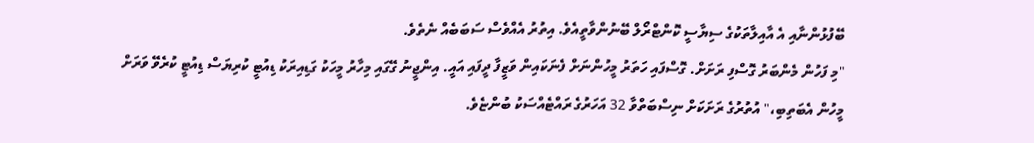ބޭފުޅުންނާއި އެ އާއިލާތަކުގެ ސިޔާސީ ކޮންޓްރޯލް ބޭނުންވާތީއެވެ. އިތުރު އެއްވެސް ސަބަބެއް ނެތެވެ.
"މި ފަހުން މެންބަރު ގޮސްފި ރަށަށް. ގޮސްފައި ހަތަރު މީހުންނަށް ފެނަކައިން ވަޒީފާ ދީފައި އައީ. އިންޖީނު ގޭގައި މިހާރު މީހަކު ގަޑިއިރަކު ޑިއުޓީ ކުރިޔަސް ޑިއުޓީ ކުރެވޭ ވަރަށް މީހުން އެބަތިބި،" އުތުރުގެ ރަށަކަށް ނިސްބަތްވާ 32 އަހަރުގެ ރައްޓެއްސަކު ބުންޏެވެ.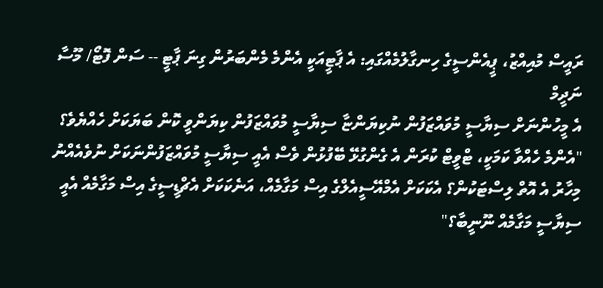ރައީސް މުއިއްޒު، ޕީއެންސީގެ ހިނގާލުމެއްގައި: އެ ޕާޓީއަކީ އެންމެ މެންބަރުން ގިނަ ޕާޓީ -- ސަން ފޮޓޯ/ މޫސާ ނަދީމް
އެ މީހުންނަށް ސިޔާސީ މުވައްޒަފުން ނުކިޔަންޏާ ސިޔާސީ މުވައްޒަފުން ކިޔަންވީ ކޮން ބަޔަކަށް ހެއްޔެވެ؟
"އެންމެ ހެއްވާ ކަމަކީ، ޓްވީޓް ކުރަން އެ ގެންގުޅޭ ބޭފުޅުން ވެސް އެއީ ސިޔާސީ މުވައްޒަފުންނަކަށް ނުވެއެއްނު މިހާރު އެ އޮތް ލިސްޓަކުން؟ އެކަކަށް އެމްއޭސީއެލްގެ އިސް މަގާމެއް، އަނެކަކަށް އެޗްޑީސީގެ އިސް މަގާމެއް އެއީ ސިޔާސީ މަގާމެއް ނޫނީބާ؟"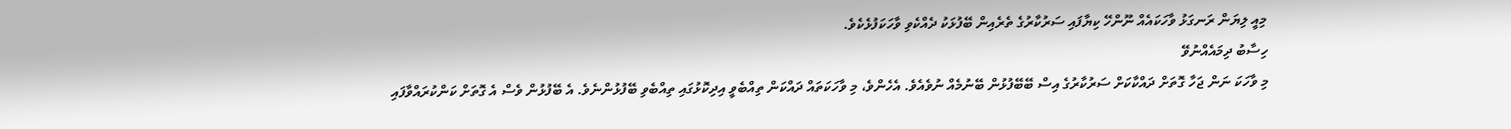މިއީ ލިޔަން ރަނގަޅު ވާހަކައެއް ނޫންހޭ ކިޔާފައި ސަރުކާރުގެ ތެރެއިން ބޭފުޅަކު ދެއްކެވި ވާހަކަފުޅެކެވެ.
ހިސާބު ދިމައެއްނުވޭ
މި ވާހަކަ ނަން ޖަހާ ގޮތަށް ދައްކާކަށް ސަރުކާރުގެ އިސް ބޭބޭފުޅުން ބޭނުމެއް ނުވެއެވެ. އެހެންވެ، މި ވާހަކަތައް ދައްކަން ތިއްބެވީ އިދިކޮޅުގައި ތިއްބެވި ބޭފުޅުންނެވެ. އެ ބޭފުޅުން ވެސް އެ ގޮތަށް ކަންކުރައްވާފައި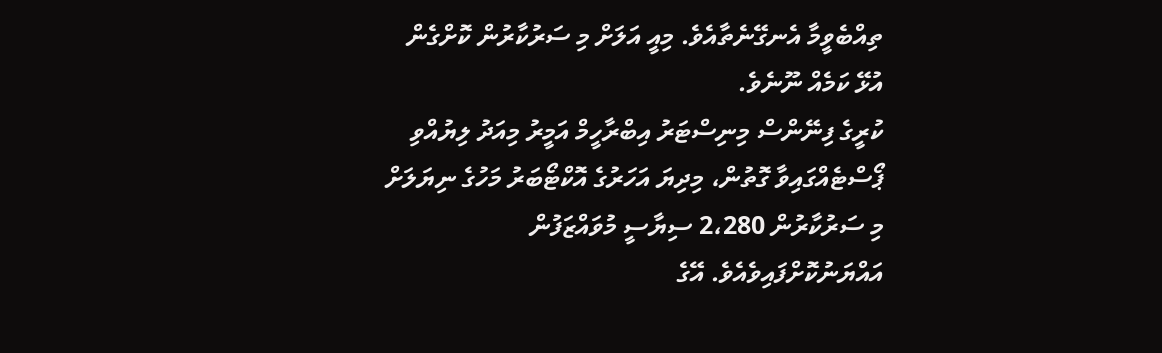ތިއްބެވީމާ އެނގޭނެތާއެވެ. މިއީ އަލަށް މި ސަރުކާރުން ކޮށްގެން އުޅޭ ކަމެއް ނޫނެވެ.
ކުރީގެ ފިނޭންސް މިނިސްޓަރު އިބްރާހީމް އަމީރު މިއަދު ލިޔުއްވި ޕޯސްޓެއްގައިވާ ގޮތުން، މިދިޔަ އަހަރުގެ އޮކްޓޯބަރު މަހުގެ ނިޔަލަށް މި ސަރުކާރުން 2،280 ސިޔާސީ މުވައްޒަފުން އައްޔަނުކޮށްފައިވެއެވެ. އޭގެ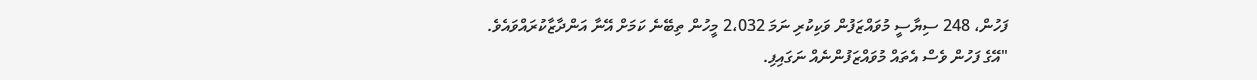ފަހުން، 248 ސިޔާސީ މުވައްޒަފުން ވަކިކުރި ނަމަ 2،032 މީހުން ތިބޭނެ ކަމަށް އޭނާ އަންދާޒާކުރައްވައެވެ.
"އޭގެ ފަހުން ވެސް އެތައް މުވައްޒަފުންނެއް ނަގައިފި.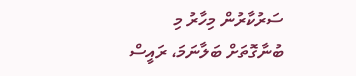ސަރުކާރުން މިހާރު މި ބުނާގޮތަށް ބަލާނަމަ، ރައީސް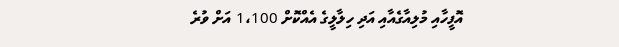އޮފީހާއި މުލިއާގެއާއި އަދި ހިލާލީގެ އެއްކޮށް 1،100 އަށް ވުރެ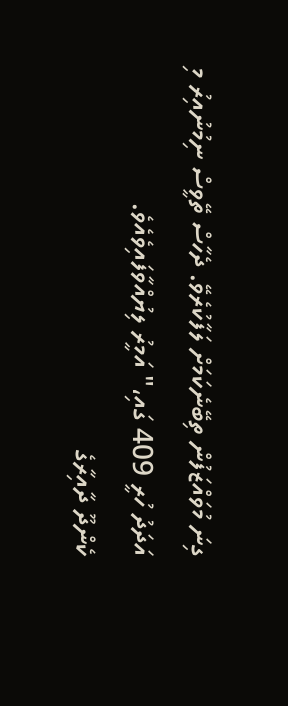ގިނަ މުވައްޒަފުން ތިބޭނެކަމަށް ލަފާކުރެވޭ. ދެހާސް ތޭވީސް ނިމުނުއިރު މި އަދަދު ހުރީ 409 ގައި،" އަމީރު ލިޔުއްވާފައިވެއެވެ.
ކެންދޫ ދާއިރާގެ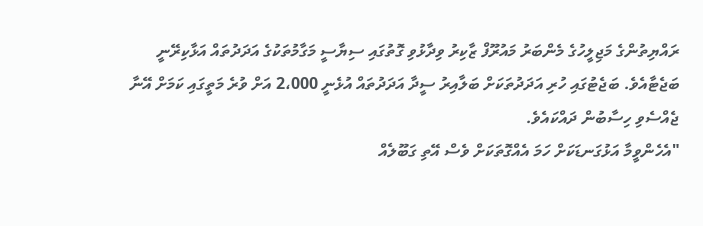ރައްޔިތުންގެ މަޖިލީހުގެ މެންބަރު މައުރޫފް ޒާކިރު ވިދާޅުވި ގޮތުގައި ސިޔާސީ މަގާމުތަކުގެ އަދަދުތައް އަޅާކިރޭނީ ބަޖެޓާއެވެ. ބަޖެޓުގައި ހުރި އަދަދުތަކަށް ބަލާއިރު ސީދާ އަދަދުތައް އުޅެނީ 2،000 އަށް ވުރެ މަތީގައި ކަމަށް އޭނާ ޖެއްސެވި ހިސާބުން ދައްކައެވެ.
"އެހެންވީމާ އަޅުގަނޑަކަށް ހަމަ އެއްގޮތަކަށް ވެސް އޭތި ގަބޫލެއް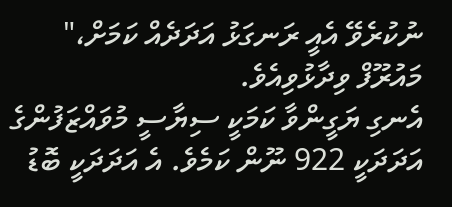ނުކުރެވޭ އެއީ ރަނގަޅު އަދަދެއް ކަމަށް،" މައުރޫފް ވިދާޅުވިއެވެ.
އެނގި ޔަގީންވާ ކަމަކީ ސިޔާސީ މުވައްޒަފުންގެ އަދަދަކީ 922 ނޫން ކަމެވެ. އެ އަދަދަކީ ބޮޑު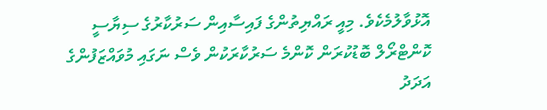އޮޅުވާލުމެކެވެ. މިއީ ރައްޔިތުންގެ ފައިސާއިން ސަރުކާރުގެ ސިޔާސީ ކޮންޓްރޯލް ބޮޑުކުރަން ކޮންމެ ސަރުކާރަކުން ވެސް ނަގައި މުވައްޒަފުންގެ އަދަދު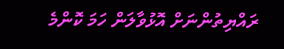ރައްޔިތުންނަށް އޮޅުވާލަން ހަމަ ކޮންމެ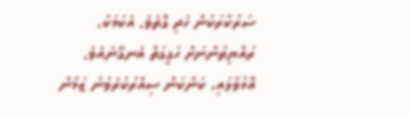ސަރުކާރަކުން ހެދި ގޮތެވެ. އެކަމަކު، ރައްޔިތުންނަށް ހަގީގަތް އެނގޭނެއެވެ. އޮޅުވާލައި، ކަންކަން ސިއްރުކުރެވުނު ޒަމާން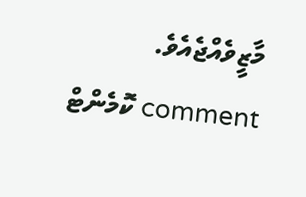މާޒީވެއްޖެއެވެ.
comment ކޮމެންޓް